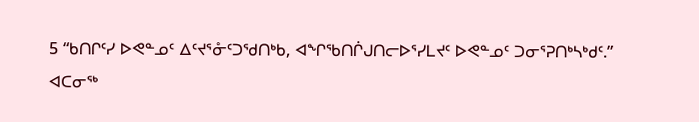5 “ᑲᑎᒋᑦᓯ ᐅᕙᓐᓄᑦ ᐃᑦᔪᕐᓁᑦᑐᖁᑎᒃᑲ, ᐊᖏᖃᑎᒌᒍᑎᓕᐅᕐᓯᒪᔪᑦ ᐅᕙᓐᓄᑦ ᑐᓂᕐᕈᑎᒃᓴᒃᑯᑦ.”
ᐊᑕᓂᖅ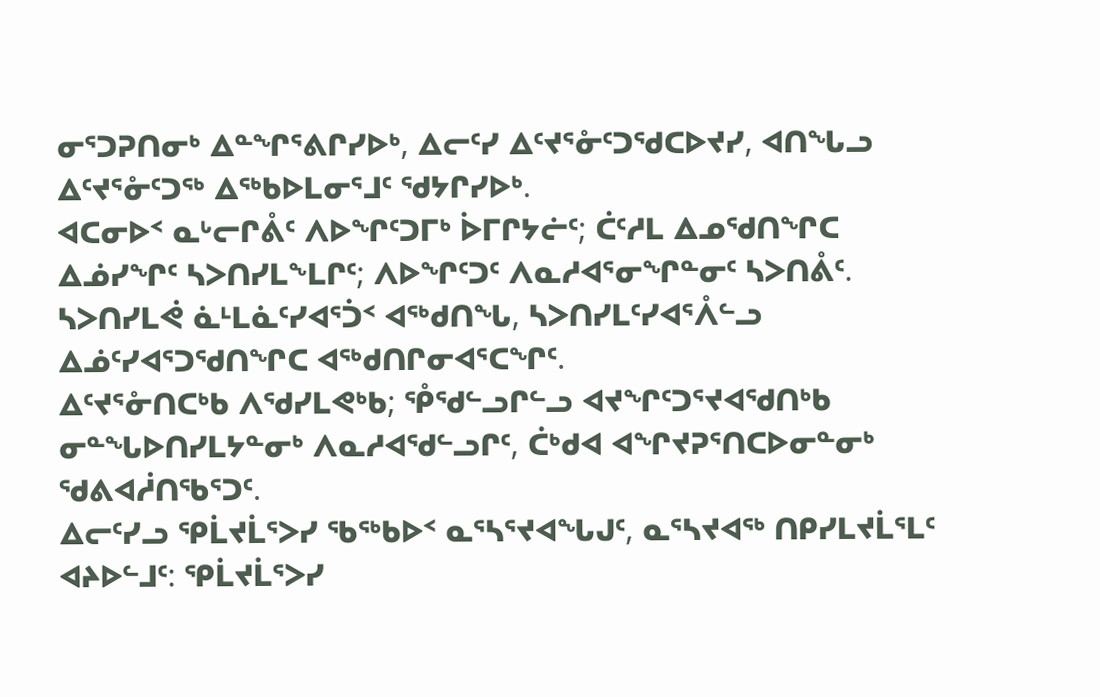ᓂᕐᑐᕈᑎᓂᒃ ᐃᓐᖏᕐᕕᒋᓯᐅᒃ, ᐃᓕᑦᓯ ᐃᑦᔪᕐᓁᑦᑐᖁᑕᐅᔪᓯ, ᐊᑎᖓᓗ ᐃᑦᔪᕐᓁᑦᑐᖅ ᐃᖅᑲᐅᒪᓂᕐᒧᑦ ᖁᔭᒋᓯᐅᒃ.
ᐊᑕᓂᐅᑉ ᓇᒡᓕᒋᕔᑦ ᐱᐅᖏᑦᑐᒥᒃ ᐆᒥᒋᔭᓖᑦ; ᑖᑦᓱᒪ ᐃᓄᖁᑎᖏᑕ ᐃᓅᓯᖏᑦ ᓴᐳᑎᓯᒪᖕᒪᒋᑦ; ᐱᐅᖏᑦᑐᑦ ᐱᓇᓱᐊᕐᓂᖏᓐᓂᑦ ᓴᐳᑎᕔᑦ.
ᓴᐳᑎᓯᒪᕚ ᓈᒻᒪᓈᑦᓯᐊᕐᑑᑉ ᐊᖅᑯᑎᖓ, ᓴᐳᑎᓯᒪᑦᓯᐊᕐᐰᓪᓗ ᐃᓅᑦᓯᐊᕐᑐᖁᑎᖏᑕ ᐊᖅᑯᑎᒋᓂᐊᕐᑕᖏᑦ.
ᐃᑦᔪᕐᓁᑎᑕᒃᑲ ᐱᖁᓯᒪᕙᒃᑲ; ᕾᖁᓪᓗᒋᓪᓗ ᐊᔪᖏᑦᑐᕐᔪᐊᖁᑎᒃᑲ ᓂᓐᖓᐅᑎᓯᒪᔭᓐᓂᒃ ᐱᓇᓱᐊᖁᓪᓗᒋᑦ, ᑖᒃᑯᐊ ᐊᖏᔪᕈᕐᑎᑕᐅᓂᓐᓂᒃ ᖁᕕᐊᓲᑎᖃᕐᑐᑦ.
ᐃᓕᑦᓯᓗ ᕿᒫᔪᒫᕐᐳᓯ ᖃᖅᑲᐅᑉ ᓇᕐᓴᕐᔪᐊᖓᒍᑦ, ᓇᕐᓴᔪᐊᖅ ᑎᑭᓯᒪᔪᒫᕐᒪᑦ ᐊᔨᐅᓪᒧᑦ: ᕿᒫᔪᒫᕐᐳᓯ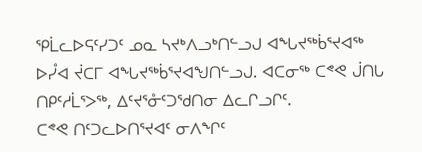ᕿᒫᓚᐅᕋᑦᓯᑐᑦ ᓄᓇ ᓴᔪᒃᐱᓗᒃᑎᓪᓗᒍ ᐊᖓᔪᖅᑳᕐᔪᐊᖅ ᐅᓮᐊ ᔫᑕᒥ ᐊᖓᔪᖅᑳᕐᔪᐊᖑᑎᓪᓗᒍ. ᐊᑕᓂᖅ ᑕᕝᕙ ᒎᑎᒐ ᑎᑭᑦᓱᒫᕐᐳᖅ, ᐃᑦᔪᕐᓁᑦᑐᖁᑎᓂ ᐃᓚᒋᓗᒋᑦ.
ᑕᕝᕙ ᑎᑦᑐᓚᐅᑎᕐᔪᐊᑦ ᓂᐱᖏᑦ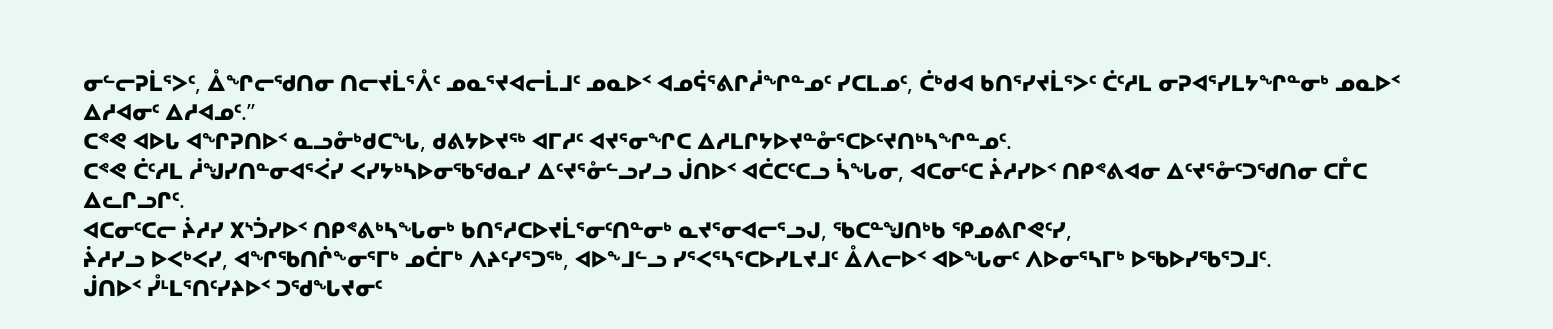ᓂᓪᓕᕈᒫᕐᐳᑦ, ᐂᖏᓕᖁᑎᓂ ᑎᓕᔪᒫᕐᐰᑦ ᓄᓇᕐᔪᐊᓕᒫᒧᑦ ᓄᓇᐅᑉ ᐊᓄᕌᕐᕕᒋᓲᖏᓐᓄᑦ ᓯᑕᒪᓄᑦ, ᑖᒃᑯᐊ ᑲᑎᕐᓯᔪᒫᕐᐳᑦ ᑖᑦᓱᒪ ᓂᕈᐊᕐᓯᒪᔭᖏᓐᓂᒃ ᓄᓇᐅᑉ ᐃᓱᐊᓂᑦ ᐃᓱᐊᓄᑦ.”
ᑕᕝᕙ ᐊᐅᒐ ᐊᖏᕈᑎᐅᑉ ᓇᓗᓁᒃᑯᑕᖓ, ᑯᕕᔭᐅᔪᖅ ᐊᒥᓱᑦ ᐊᔪᕐᓂᖏᑕ ᐃᓱᒪᒋᔭᐅᔪᓐᓁᕐᑕᐅᑦᔪᑎᒃᓴᖏᓐᓄᑦ.
ᑕᕝᕙ ᑖᑦᓱᒪ ᓲᖑᓯᑎᓐᓂᐊᕐᐹᓯ ᐸᓯᔭᒃᓴᐅᓂᖃᖁᓇᓯ ᐃᑦᔪᕐᓁᓪᓗᓯᓗ ᒎᑎᐅᑉ ᐊᑖᑕᑦᑕᓗ ᓵᖓᓂ, ᐊᑕᓂᑦᑕ ᔩᓱᓯᐅᑉ ᑎᑭᕝᕕᐊᓂ ᐃᑦᔪᕐᓁᑦᑐᖁᑎᓂ ᑕᒤᑕ ᐃᓚᒋᓗᒋᑦ.
ᐊᑕᓂᑦᑕᓕ ᔩᓱᓯ ᙭ᔅᑑᓯᐅᑉ ᑎᑭᕝᕕᒃᓴᖓᓂᒃ ᑲᑎᕐᓱᑕᐅᔪᒫᕐᓂᑦᑎᓐᓂᒃ ᓇᔪᕐᓂᐊᓕᕐᓗᒍ, ᖃᑕᓐᖑᑎᒃᑲ ᕿᓄᕕᒋᕙᑦᓯ,
ᔩᓱᓯᓗ ᐅᐸᒃᐸᓯ, ᐊᖏᖃᑎᒌᖕᓂᕐᒥᒃ ᓄᑖᒥᒃ ᐱᔨᑦᓯᕐᑐᖅ, ᐊᐅᖕᒧᓪᓗ ᓯᕐᐸᕐᓴᕐᑕᐅᓯᒪᔪᒧᑦ ᐂᐱᓕᐅᑉ ᐊᐅᖓᓂᑦ ᐱᐅᓂᕐᓴᒥᒃ ᐅᖃᐅᓯᖃᕐᑐᒧᑦ.
ᒎᑎᐅᑉ ᓮᒻᒪᕐᑎᑦᓯᔨᐅᑉ ᑐᖁᖓᔪᓂᑦ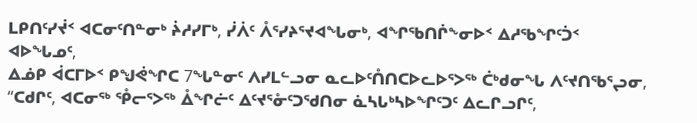ᒪᑭᑎᑦᓯᔫᑉ ᐊᑕᓂᑦᑎᓐᓂᒃ ᔩᓱᓯᒥᒃ, ᓰᐲᑦ ᐰᕐᓯᔨᕐᔪᐊᖓᓂᒃ, ᐊᖏᖃᑎᒌᖕᓂᐅᑉ ᐃᓱᖃᖏᑦᑑᑉ ᐊᐅᖓᓄᑦ,
ᐃᓅᑭ ᐋᑕᒥᐅᑉ ᑭᖑᕚᖏᑕ 7ᖓᓐᓂᑦ ᐱᓯᒪᓪᓗᓂ ᓇᓚᐅᑦᑍᑎᑕᐅᓚᐅᕐᐳᖅ ᑖᒃᑯᓂᖓ ᐱᑦᔪᑎᖃᕐᖢᓂ, “ᑕᑯᒋᑦ, ᐊᑕᓂᖅ ᕾᓕᕐᐳᖅ ᐂᖏᓖᑦ ᐃᑦᔪᕐᓁᑦᑐᖁᑎᓂ ᓈᓴᒐᒃᓴᐅᖏᑦᑐᑦ ᐃᓚᒋᓗᒋᑦ,